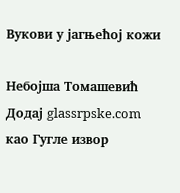Вукови у јагњећој кожи

Небојша Томашевић
Додај glassrpske.com као Гугле извор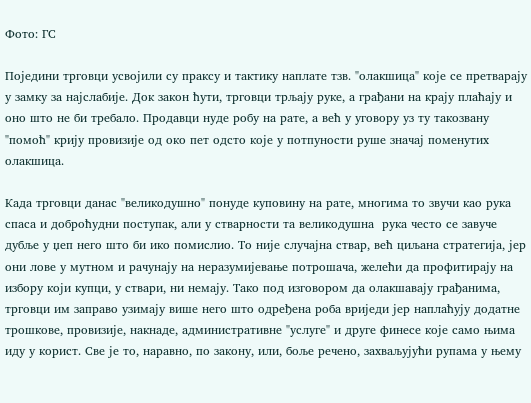Фото: ГС

Поједини трговци усвојили су праксу и тактику наплате тзв. "олакшица" које се претварају у замку за најслабије. Док закон ћути, трговци трљају руке, а грађани на крају плаћају и оно што не би требало. Продавци нуде робу на рате, а већ у уговору уз ту такозвану "помоћ" крију провизије од око пет одсто које у потпуности руше значај поменутих олакшица.

Када трговци данас "великодушно" понуде куповину на рате, многима то звучи као рука спаса и доброћудни поступак, али у стварности та великодушна  рука често се завуче дубље у џеп него што би ико помислио. То није случајна ствар, већ циљана стратегија, јер они лове у мутном и рачунају на неразумијевање потрошача, желећи да профитирају на избору који купци, у ствари, ни немају. Тако под изговором да олакшавају грађанима, трговци им заправо узимају више него што одређена роба вриједи јер наплаћују додатне трошкове, провизије, накнаде, административне "услуге" и друге финесе које само њима иду у корист. Све је то, наравно, по закону, или, боље речено, захваљујући рупама у њему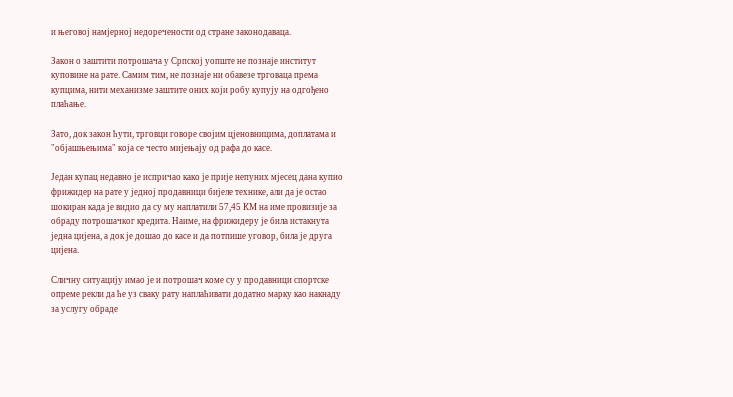и његовој намјерној недоречености од стране законодаваца.

Закон о заштити потрошача у Српској уопште не познаје институт куповине на рате. Самим тим, не познаје ни обавезе трговаца према купцима, нити механизме заштите оних који робу купују на одгођено плаћање.

Зато, док закон ћути, трговци говоре својим цјеновницима, доплатама и "објашњењима" која се често мијењају од рафа до касе.

Један купац недавно је испричао како је прије непуних мјесец дана купио фрижидер на рате у једној продавници бијеле технике, али да је остао шокиран када је видио да су му наплатили 57,45 КМ на име провизије за обраду потрошачког кредита. Наиме, на фрижидеру је била истакнута једна цијена, а док је дошао до касе и да потпише уговор, била је друга цијена.

Сличну ситуацију имао је и потрошач коме су у продавници спортске опреме рекли да ће уз сваку рату наплаћивати додатно марку као накнаду за услугу обраде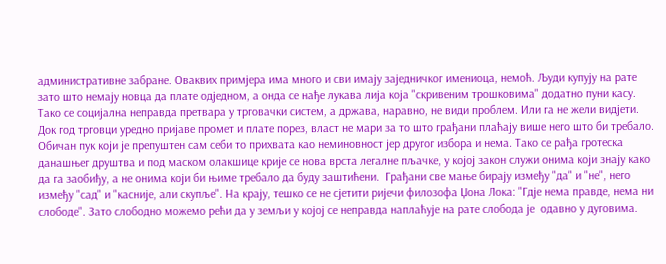административне забране. Оваквих примјера има много и сви имају заједничког имениоца, немоћ. Људи купују на рате зато што немају новца да плате одједном, а онда се нађе лукава лија која "скривеним трошковима" додатно пуни касу. Тако се социјална неправда претвара у трговачки систем, а држава, наравно, не види проблем. Или га не жели видјети. Док год трговци уредно пријаве промет и плате порез, власт не мари за то што грађани плаћају више него што би требало. Обичан пук који је препуштен сам себи то прихвата као неминовност јер другог избора и нема. Тако се рађа гротеска данашњег друштва и под маском олакшице крије се нова врста легалне пљачке, у којој закон служи онима који знају како да га заобиђу, а не онима који би њиме требало да буду заштићени.  Грађани све мање бирају између "да" и "не", него између "сад" и "касније, али скупље". На крају, тешко се не сјетити ријечи филозофа Џона Лока: "Гдје нема правде, нема ни слободе". Зато слободно можемо рећи да у земљи у којој се неправда наплаћује на рате слобода је  одавно у дуговима.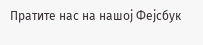Пратите нас на нашој Фејсбук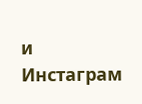и Инстаграм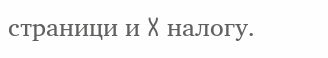страници и X налогу.